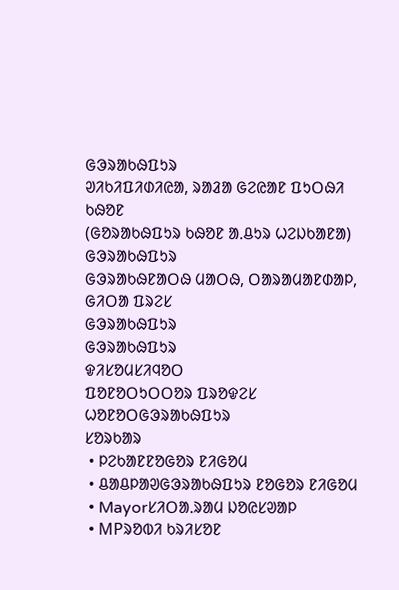ᱜᱳᱨᱟᱠᱷᱯᱩᱨ
ᱣᱤᱠᱤᱯᱤᱰᱤᱭᱟ, ᱨᱟᱲᱟ ᱜᱮᱭᱟᱱ ᱯᱩᱛᱷᱤ ᱠᱷᱚᱱ
(ᱜᱚᱨᱟᱠᱷᱯᱩᱨ ᱠᱷᱚᱱ ᱟᱹᱪᱩᱨ ᱦᱮᱡᱠᱟᱱᱟ)
ᱜᱳᱨᱟᱠᱷᱯᱩᱨ
ᱜᱳᱨᱟᱠᱷᱱᱟᱛᱷ ᱢᱟᱛᱷ, ᱛᱟᱨᱟᱢᱟᱱᱰᱟᱞ, ᱜᱤᱛᱟ ᱯᱨᱮᱥ
ᱜᱳᱨᱟᱠᱷᱯᱩᱨ
ᱜᱳᱨᱟᱠᱷᱯᱩᱨ
ᱫᱤᱥᱚᱢᱥᱤᱧᱚᱛ
ᱯᱚᱱᱚᱛᱩᱛᱛᱚᱨ ᱯᱨᱚᱫᱮᱥ
ᱦᱚᱱᱚᱛᱜᱳᱨᱟᱠᱷᱯᱩᱨ
ᱥᱚᱨᱠᱟᱨ
 • ᱞᱮᱠᱟᱱᱱᱚᱜᱚᱨ ᱱᱤᱜᱚᱢ
 • ᱪᱟᱪᱞᱟᱣᱜᱳᱨᱟᱠᱷᱯᱩᱨ ᱱᱚᱜᱚᱨ ᱱᱤᱜᱚᱢ
 • Mayorᱥᱤᱛᱟᱹᱨᱟᱢ ᱡᱚᱭᱥᱣᱟᱞ
 • MPᱨᱚᱵᱤ ᱠᱨᱤᱥᱚᱱ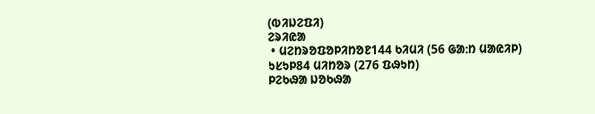(ᱵᱤᱡᱮᱯᱤ)
ᱮᱨᱤᱭᱟ
 • ᱢᱮᱴᱨᱚᱯᱚᱞᱤᱴᱚᱱ144 ᱠᱤᱢᱤ (56 ᱜᱟᱺᱴ ᱢᱟᱭᱤᱞ)
ᱩᱥᱩᱞ84 ᱢᱤᱴᱚᱨ (276 ᱯᱷᱩᱴ)
ᱞᱮᱠᱷᱟ ᱡᱚᱠᱷᱟ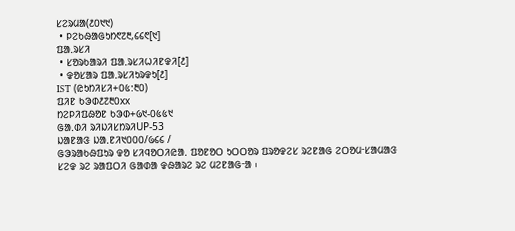ᱥᱮᱨᱢᱟ(᱒᱐᱑᱑)
 • ᱞᱮᱠᱷᱟᱜᱩᱴ᱖᱗᱓,᱔᱔᱖[᱑]
ᱯᱟᱹᱨᱥᱤ
 • ᱥᱚᱨᱠᱟᱨᱤ ᱯᱟᱹᱨᱥᱤᱦᱤᱱᱫᱤ[᱒]
 • ᱫᱚᱥᱟᱨ ᱯᱟᱹᱨᱥᱤᱩᱨᱫᱩ[᱒]
IST (ᱭᱩᱴᱤᱥᱤ+᱐᱕:᱓᱐)
ᱯᱤᱱ ᱠᱳᱰ᱒᱗᱓᱐xx
ᱴᱮᱞᱤᱯᱷᱚᱱ ᱠᱳᱰ+᱙᱑-᱐᱕᱕᱑
ᱜᱟᱹᱰᱤ ᱨᱤᱡᱤᱥᱴᱨᱤUP-53
ᱡᱟᱱᱟᱝ ᱡᱟᱹᱱᱤ᱑᱐᱐᱐/᱙᱔᱔ /
ᱜᱳᱨᱟᱠᱷᱯᱩᱨ ᱫᱚ ᱥᱤᱧᱚᱛᱤᱭᱟᱹ ᱯᱚᱱᱚᱛ ᱩᱛᱛᱚᱨ ᱯᱨᱚᱫᱮᱥ ᱨᱮᱱᱟᱜ ᱮᱛᱚᱢᱼᱥᱟᱢᱟᱝ ᱥᱮᱫ ᱨᱮ ᱨᱟᱯᱛᱤ ᱜᱟᱰᱟ ᱫᱷᱟᱨᱮ ᱨᱮ ᱢᱮᱱᱟᱜᱼᱟ ᱾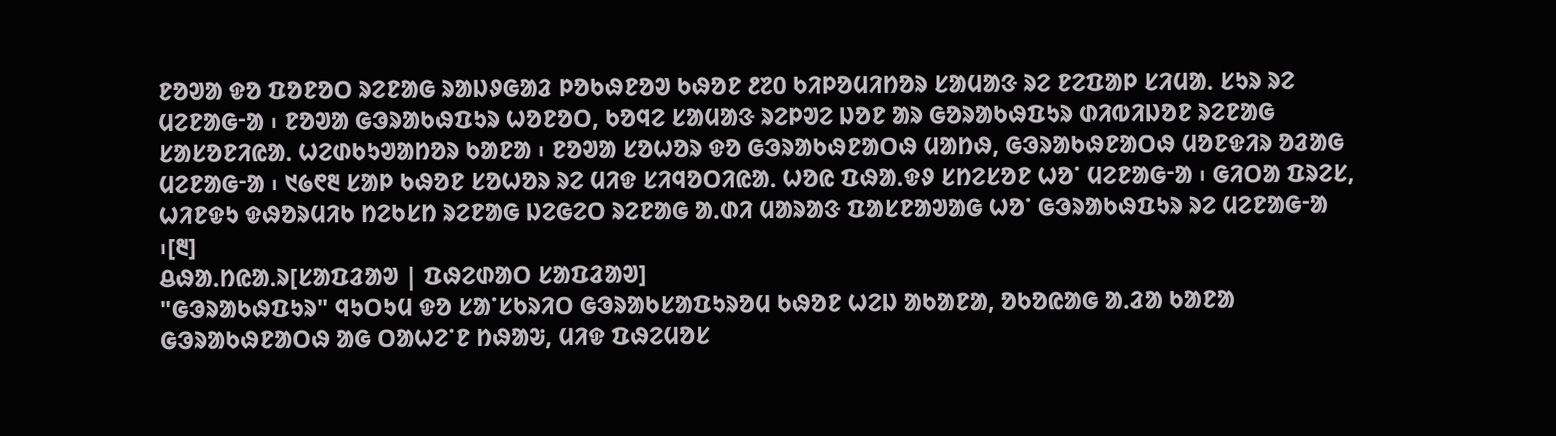ᱱᱚᱣᱟ ᱫᱚ ᱯᱚᱱᱚᱛ ᱨᱮᱱᱟᱜ ᱨᱟᱡᱽᱜᱟᱲ ᱞᱚᱠᱷᱱᱚᱣ ᱠᱷᱚᱱ ᱒᱗᱐ ᱠᱤᱞᱚᱢᱤᱴᱚᱨ ᱥᱟᱢᱟᱝ ᱨᱮ ᱱᱮᱯᱟᱞ ᱥᱤᱢᱟᱹ ᱥᱩᱨ ᱨᱮ ᱢᱮᱱᱟᱜᱼᱟ ᱾ ᱱᱚᱣᱟ ᱜᱳᱨᱟᱠᱷᱯᱩᱨ ᱦᱚᱱᱚᱛ, ᱠᱚᱧᱮ ᱥᱟᱢᱟᱝ ᱨᱮᱞᱣᱮ ᱡᱚᱱ ᱟᱨ ᱜᱚᱨᱟᱠᱷᱯᱩᱨ ᱰᱤᱵᱤᱡᱚᱱ ᱨᱮᱱᱟᱜ ᱥᱟᱥᱚᱱᱤᱭᱟᱹ ᱦᱮᱰᱠᱩᱣᱟᱴᱚᱨ ᱠᱟᱱᱟ ᱾ ᱱᱚᱣᱟ ᱥᱚᱦᱚᱨ ᱫᱚ ᱜᱳᱨᱟᱠᱷᱱᱟᱛᱷ ᱢᱟᱴᱷ, ᱜᱳᱨᱟᱠᱷᱱᱟᱛᱷ ᱢᱚᱱᱫᱤᱨ ᱚᱲᱟᱜ ᱢᱮᱱᱟᱜᱼᱟ ᱾ ᱑᱙᱖᱓ ᱥᱟᱞ ᱠᱷᱚᱱ ᱥᱚᱦᱚᱨ ᱨᱮ ᱢᱤᱫ ᱥᱤᱧᱚᱛᱤᱭᱟᱹ ᱦᱚᱭ ᱯᱷᱟᱹᱫᱽ ᱥᱴᱮᱥᱚᱱ ᱦᱚᱸ ᱢᱮᱱᱟᱜᱼᱟ ᱾ ᱜᱤᱛᱟ ᱯᱨᱮᱥ, ᱦᱤᱱᱫᱩ ᱫᱷᱚᱨᱢᱤᱠ ᱴᱮᱠᱥᱴ ᱨᱮᱱᱟᱜ ᱡᱮᱜᱮᱛ ᱨᱮᱱᱟᱜ ᱟᱹᱰᱤ ᱢᱟᱨᱟᱝ ᱯᱟᱥᱱᱟᱣᱟᱜ ᱦᱚᱸ ᱜᱳᱨᱟᱠᱷᱯᱩᱨ ᱨᱮ ᱢᱮᱱᱟᱜᱼᱟ ᱾[᱓]
ᱪᱷᱟᱹᱴᱭᱟᱹᱨ[ᱥᱟᱯᱲᱟᱣ | ᱯᱷᱮᱰᱟᱛ ᱥᱟᱯᱲᱟᱣ]
"ᱜᱳᱨᱟᱠᱷᱯᱩᱨ" ᱧᱩᱛᱩᱢ ᱫᱚ ᱥᱟᱸᱥᱠᱨᱤᱛ ᱜᱳᱨᱟᱠᱥᱟᱯᱩᱨᱚᱢ ᱠᱷᱚᱱ ᱦᱮᱡ ᱟᱠᱟᱱᱟ, ᱚᱠᱚᱭᱟᱜ ᱟᱹᱲᱟ ᱠᱟᱱᱟ ᱜᱳᱨᱟᱠᱷᱱᱟᱛᱷ ᱟᱜ ᱛᱟᱦᱮᱸᱱ ᱴᱷᱟᱶ, ᱢᱤᱫ ᱯᱷᱮᱢᱚᱥ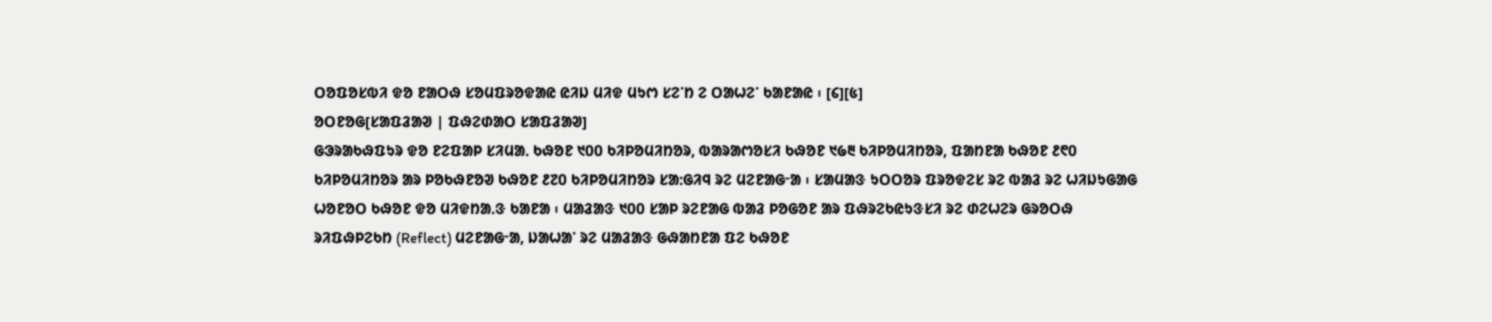ᱛᱚᱯᱚᱥᱵᱤ ᱫᱚ ᱱᱟᱛᱷ ᱥᱚᱢᱯᱨᱚᱫᱟᱭ ᱭᱤᱡ ᱢᱤᱫ ᱢᱩᱬ ᱥᱮᱸᱴ ᱮ ᱛᱟᱦᱮᱸ ᱠᱟᱱᱟᱭ ᱾ [᱔][᱕]
ᱚᱛᱱᱚᱜ[ᱥᱟᱯᱲᱟᱣ | ᱯᱷᱮᱰᱟᱛ ᱥᱟᱯᱲᱟᱣ]
ᱜᱳᱨᱟᱠᱷᱯᱩᱨ ᱫᱚ ᱱᱮᱯᱟᱞ ᱥᱤᱢᱟᱹ ᱠᱷᱚᱱ ᱑᱐᱐ ᱠᱤᱞᱚᱢᱤᱴᱚᱨ, ᱵᱟᱨᱟᱬᱚᱥᱤ ᱠᱷᱚᱱ ᱑᱙᱓ ᱠᱤᱞᱚᱢᱤᱴᱚᱨ, ᱯᱟᱴᱱᱟ ᱠᱷᱚᱱ ᱒᱖᱐ ᱠᱤᱞᱚᱢᱤᱴᱚᱨ ᱟᱨ ᱞᱚᱠᱷᱱᱚᱣ ᱠᱷᱚᱱ ᱒᱗᱐ ᱠᱤᱞᱚᱢᱤᱴᱚᱨ ᱥᱟᱺᱜᱤᱧ ᱨᱮ ᱢᱮᱱᱟᱜᱼᱟ ᱾ ᱥᱟᱢᱟᱝ ᱩᱛᱛᱚᱨ ᱯᱨᱚᱫᱮᱥ ᱨᱮ ᱵᱟᱲ ᱨᱮ ᱦᱤᱡᱩᱜᱟᱜ ᱦᱚᱱᱚᱛ ᱠᱷᱚᱱ ᱫᱚ ᱢᱤᱫᱴᱟᱹᱝ ᱠᱟᱱᱟ ᱾ ᱢᱟᱲᱟᱝ ᱑᱐᱐ ᱥᱟᱞ ᱨᱮᱱᱟᱜ ᱵᱟᱲ ᱞᱚᱜᱚᱱ ᱟᱨ ᱯᱷᱨᱮᱠᱭᱩᱝᱥᱤ ᱨᱮ ᱰᱮᱦᱮᱨ ᱜᱨᱚᱛᱷ ᱨᱤᱯᱷᱞᱮᱠᱴ (Reflect) ᱢᱮᱱᱟᱜᱼᱟ, ᱡᱟᱦᱟᱸ ᱨᱮ ᱢᱟᱲᱟᱝ ᱜᱷᱟᱴᱱᱟ ᱯᱮ ᱠᱷᱚᱱ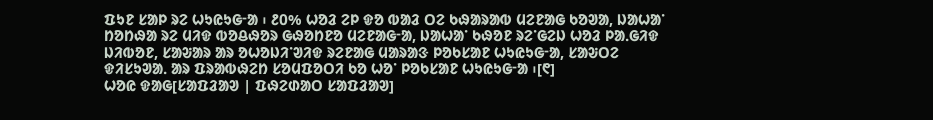ᱯᱩᱱ ᱥᱟᱞ ᱨᱮ ᱦᱩᱭᱩᱜᱼᱟ ᱾ ᱒᱐% ᱦᱚᱲ ᱮᱞ ᱫᱚ ᱵᱟᱲ ᱛᱮ ᱠᱷᱟᱨᱟᱵ ᱢᱮᱱᱟᱜ ᱠᱚᱣᱟ, ᱡᱟᱦᱟᱸ ᱴᱚᱴᱷᱟ ᱨᱮ ᱢᱤᱫ ᱵᱚᱪᱷᱚᱨ ᱜᱷᱚᱴᱱᱚ ᱢᱮᱱᱟᱜᱼᱟ, ᱡᱟᱦᱟᱸ ᱠᱷᱚᱱ ᱨᱮᱸᱜᱮᱡ ᱦᱚᱲ ᱞᱟᱹᱜᱤᱫ ᱡᱤᱵᱚᱱ, ᱥᱟᱶᱟᱨ ᱟᱨ ᱚᱦᱚᱡᱤᱸᱣᱤᱫ ᱨᱮᱱᱟᱜ ᱢᱟᱨᱟᱝ ᱞᱚᱠᱥᱟᱱ ᱦᱩᱭᱩᱜᱼᱟ, ᱥᱟᱶᱛᱮ ᱫᱤᱥᱩᱣᱟᱹ ᱟᱨ ᱯᱨᱟᱵᱷᱮᱴ ᱥᱚᱢᱯᱚᱛᱤ ᱠᱚ ᱦᱚᱸ ᱞᱚᱠᱥᱟᱱ ᱦᱩᱭᱩᱜᱼᱟ ᱾[᱖]
ᱦᱚᱭ ᱫᱟᱜ[ᱥᱟᱯᱲᱟᱣ | ᱯᱷᱮᱰᱟᱛ ᱥᱟᱯᱲᱟᱣ]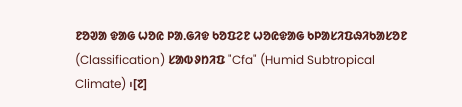ᱱᱚᱣᱟ ᱫᱟᱜ ᱦᱚᱭ ᱞᱟᱹᱜᱤᱫ ᱠᱚᱯᱮᱱ ᱦᱚᱭᱫᱟᱜ ᱠᱞᱟᱥᱤᱯᱷᱤᱠᱟᱥᱚᱱ (Classification) ᱥᱟᱵᱽᱴᱤᱯ "Cfa" (Humid Subtropical Climate) ᱾[᱗]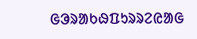ᱜᱳᱨᱟᱠᱷᱯᱩᱨᱨᱮᱭᱟᱜ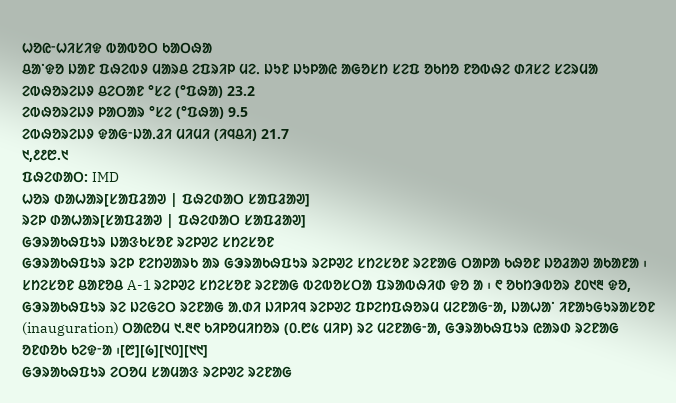ᱦᱚᱭᱼᱦᱤᱥᱤᱫ ᱵᱟᱵᱚᱛ ᱠᱟᱛᱷᱟ
ᱪᱟᱸᱫᱚ ᱡᱟᱱ ᱯᱷᱮᱵᱽ ᱢᱟᱨᱪ ᱮᱯᱨᱤᱞ ᱢᱮᱹ ᱡᱩᱱ ᱡᱩᱞᱟᱭ ᱟᱜᱚᱥᱴ ᱥᱮᱯ ᱚᱠᱴᱚ ᱱᱚᱵᱷᱮ ᱰᱤᱥᱮ ᱥᱮᱨᱢᱟ
ᱮᱵᱷᱚᱨᱮᱡᱽ ᱪᱮᱛᱟᱱ °ᱥᱮ (°ᱯᱷᱟ) 23.2
ᱮᱵᱷᱚᱨᱮᱡᱽ ᱞᱟᱛᱟᱨ °ᱥᱮ (°ᱯᱷᱟ) 9.5
ᱮᱵᱷᱚᱨᱮᱡᱽ ᱫᱟᱜᱼᱡᱟᱹᱲᱤ ᱢᱤᱢᱤ (ᱤᱧᱪᱤ) 21.7
᱑,᱒᱒᱘.᱑
ᱯᱷᱮᱰᱟᱛ: IMD
ᱦᱚᱨ ᱰᱟᱦᱟᱨ[ᱥᱟᱯᱲᱟᱣ | ᱯᱷᱮᱰᱟᱛ ᱥᱟᱯᱲᱟᱣ]
ᱨᱮᱞ ᱰᱟᱦᱟᱨ[ᱥᱟᱯᱲᱟᱣ | ᱯᱷᱮᱰᱟᱛ ᱥᱟᱯᱲᱟᱣ]
ᱜᱳᱨᱟᱠᱷᱯᱩᱨ ᱡᱟᱝᱠᱥᱚᱱ ᱨᱮᱞᱣᱮ ᱥᱴᱮᱥᱚᱱ
ᱜᱳᱨᱟᱠᱷᱯᱩᱨ ᱨᱮᱞ ᱱᱮᱴᱣᱟᱨᱠ ᱟᱨ ᱜᱳᱨᱟᱠᱷᱯᱩᱨ ᱨᱮᱞᱣᱮ ᱥᱴᱮᱥᱚᱱ ᱨᱮᱱᱟᱜ ᱛᱟᱞᱟ ᱠᱷᱚᱱ ᱡᱚᱲᱟᱣ ᱟᱠᱟᱱᱟ ᱾
ᱥᱴᱮᱥᱚᱱ ᱪᱟᱱᱚᱪ A-1 ᱨᱮᱞᱣᱮ ᱥᱴᱮᱥᱚᱱ ᱨᱮᱱᱟᱜ ᱵᱮᱵᱚᱥᱛᱟ ᱯᱨᱟᱵᱷᱤᱰ ᱫᱚ ᱟ ᱾ ᱖ ᱚᱠᱴᱳᱵᱚᱨ ᱒᱐᱑᱓ ᱫᱚ, ᱜᱳᱨᱟᱠᱷᱯᱩᱨ ᱨᱮ ᱡᱮᱜᱮᱛ ᱨᱮᱱᱟᱜ ᱟᱹᱰᱤ ᱡᱤᱞᱤᱧ ᱨᱮᱞᱣᱮ ᱯᱞᱮᱴᱯᱷᱚᱨᱢ ᱢᱮᱱᱟᱜᱼᱟ, ᱡᱟᱦᱟᱸ ᱤᱱᱟᱩᱜᱩᱨᱟᱥᱚᱱ (inauguration) ᱛᱟᱭᱚᱢ ᱑.᱓᱖ ᱠᱤᱞᱚᱢᱤᱴᱚᱨ (᱐.᱘᱕ ᱢᱤᱞ) ᱨᱮ ᱢᱮᱱᱟᱜᱼᱟ, ᱜᱳᱨᱟᱠᱷᱯᱩᱨ ᱭᱟᱨᱰ ᱨᱮᱱᱟᱜ ᱚᱱᱰᱚᱠ ᱠᱮᱫᱼᱟ ᱾[᱘][᱙][᱑᱐][᱑᱑]
ᱜᱳᱨᱟᱠᱷᱯᱩᱨ ᱮᱛᱚᱢ ᱥᱟᱢᱟᱝ ᱨᱮᱞᱣᱮ ᱨᱮᱱᱟᱜ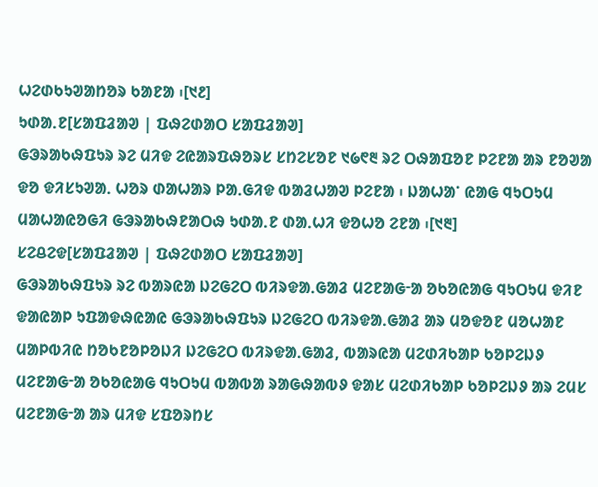ᱦᱮᱰᱠᱩᱣᱟᱴᱚᱨ ᱠᱟᱱᱟ ᱾[᱑᱒]
ᱩᱰᱟᱹᱱ[ᱥᱟᱯᱲᱟᱣ | ᱯᱷᱮᱰᱟᱛ ᱥᱟᱯᱲᱟᱣ]
ᱜᱳᱨᱟᱠᱷᱯᱩᱨ ᱨᱮ ᱢᱤᱫ ᱮᱭᱟᱨᱯᱷᱚᱨᱥ ᱥᱴᱮᱥᱚᱱ ᱑᱙᱖᱓ ᱨᱮ ᱛᱷᱟᱯᱚᱱ ᱞᱮᱱᱟ ᱟᱨ ᱱᱚᱣᱟ ᱫᱚ ᱫᱤᱥᱩᱣᱟᱹ ᱦᱚᱨ ᱰᱟᱦᱟᱨ ᱞᱟᱹᱜᱤᱫ ᱵᱟᱲᱦᱟᱣ ᱞᱮᱱᱟ ᱾ ᱡᱟᱦᱟᱸ ᱭᱟᱜ ᱧᱩᱛᱩᱢ ᱢᱟᱦᱟᱭᱚᱜᱤ ᱜᱳᱨᱟᱠᱷᱱᱟᱛᱷ ᱩᱰᱟᱹᱱ ᱰᱟᱹᱦᱤ ᱫᱚᱦᱚ ᱮᱱᱟ ᱾[᱑᱓]
ᱥᱮᱪᱮᱫ[ᱥᱟᱯᱲᱟᱣ | ᱯᱷᱮᱰᱟᱛ ᱥᱟᱯᱲᱟᱣ]
ᱜᱳᱨᱟᱠᱷᱯᱩᱨ ᱨᱮ ᱵᱟᱨᱭᱟ ᱡᱮᱜᱮᱛ ᱵᱤᱨᱫᱟᱹᱜᱟᱲ ᱢᱮᱱᱟᱜᱼᱟ ᱚᱠᱚᱭᱟᱜ ᱧᱩᱛᱩᱢ ᱫᱤᱱ ᱫᱟᱭᱟᱞ ᱩᱯᱟᱫᱷᱭᱟᱭ ᱜᱳᱨᱟᱠᱷᱯᱩᱨ ᱡᱮᱜᱮᱛ ᱵᱤᱨᱫᱟᱹᱜᱟᱲ ᱟᱨ ᱢᱚᱫᱚᱱ ᱢᱚᱦᱟᱱ ᱢᱟᱞᱵᱤᱭ ᱴᱚᱠᱱᱚᱞᱚᱡᱤ ᱡᱮᱜᱮᱛ ᱵᱤᱨᱫᱟᱹᱜᱟᱲ, ᱵᱟᱨᱭᱟ ᱢᱮᱰᱤᱠᱟᱞ ᱠᱚᱞᱮᱡᱽ ᱢᱮᱱᱟᱜᱼᱟ ᱚᱠᱚᱭᱟᱜ ᱧᱩᱛᱩᱢ ᱵᱟᱵᱟ ᱨᱟᱜᱷᱟᱵᱽ ᱫᱟᱥ ᱢᱮᱰᱤᱠᱟᱞ ᱠᱚᱞᱮᱡᱽ ᱟᱨ ᱮᱢᱥ ᱢᱮᱱᱟᱜᱼᱟ ᱟᱨ ᱢᱤᱫ ᱥᱯᱚᱨᱴᱥ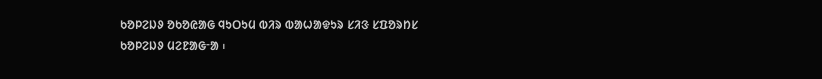ᱠᱚᱞᱮᱡᱽ ᱚᱠᱚᱭᱟᱜ ᱧᱩᱛᱩᱢ ᱵᱤᱨ ᱵᱟᱦᱟᱫᱩᱨ ᱥᱤᱝ ᱥᱯᱚᱨᱴᱥ ᱠᱚᱞᱮᱡᱽ ᱢᱮᱱᱟᱜᱼᱟ ᱾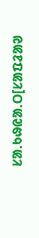ᱥᱟᱹᱠᱷᱭᱟᱹᱛ[ᱥᱟᱯᱲᱟᱣ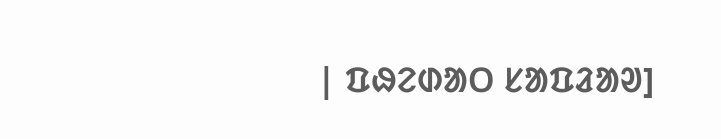| ᱯᱷᱮᱰᱟᱛ ᱥᱟᱯᱲᱟᱣ]